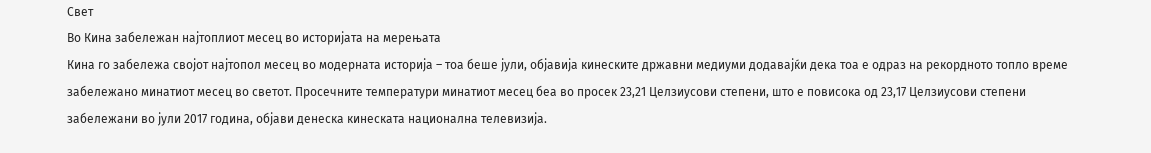Свет
Во Кина забележан најтоплиот месец во историјата на мерењата
Кина го забележа својот најтопол месец во модерната историја – тоа беше јули, објавија кинеските државни медиуми додавајќи дека тоа е одраз на рекордното топло време забележано минатиот месец во светот. Просечните температури минатиот месец беа во просек 23,21 Целзиусови степени, што е повисока од 23,17 Целзиусови степени забележани во јули 2017 година, објави денеска кинеската национална телевизија.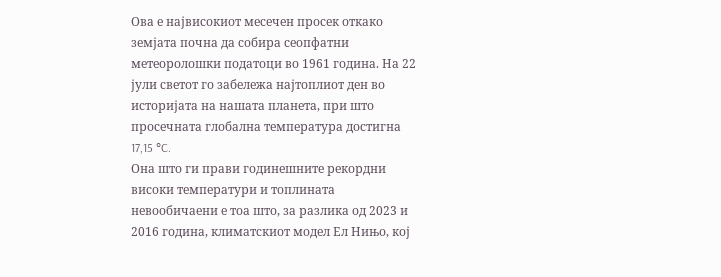Ова е највисокиот месечен просек откако земјата почна да собира сеопфатни метеоролошки податоци во 1961 година. На 22 јули светот го забележа најтоплиот ден во историјата на нашата планета, при што просечната глобална температура достигна 17,15 °C.
Она што ги прави годинешните рекордни високи температури и топлината невообичаени е тоа што, за разлика од 2023 и 2016 година, климатскиот модел Ел Нињо, кој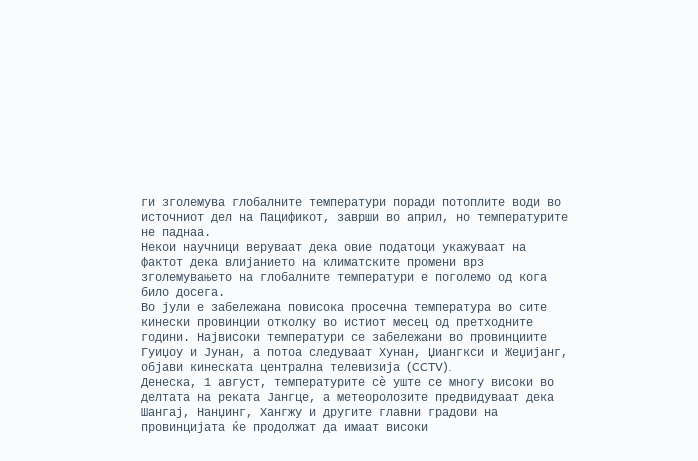ги зголемува глобалните температури поради потоплите води во источниот дел на Пацификот, заврши во април, но температурите не паднаа.
Некои научници веруваат дека овие податоци укажуваат на фактот дека влијанието на климатските промени врз зголемувањето на глобалните температури е поголемо од кога било досега.
Во јули е забележана повисока просечна температура во сите кинески провинции отколку во истиот месец од претходните години. Највисоки температури се забележани во провинциите Гуиџоу и Јунан, а потоа следуваат Хунан, Џиангкси и Жеџијанг, објави кинеската централна телевизија (CCTV).
Денеска, 1 август, температурите сѐ уште се многу високи во делтата на реката Јангце, а метеоролозите предвидуваат дека Шангај, Нанџинг, Хангжу и другите главни градови на провинцијата ќе продолжат да имаат високи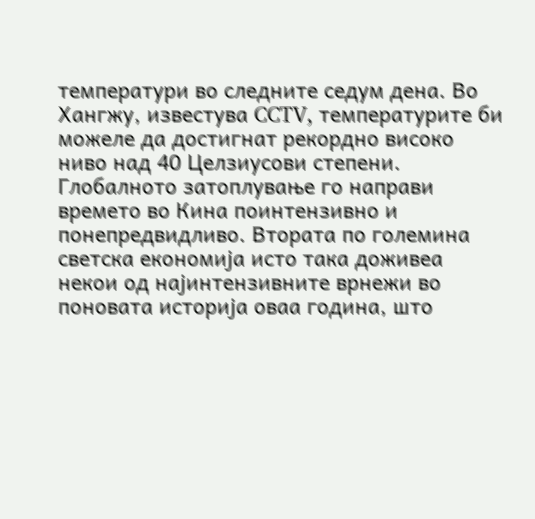температури во следните седум дена. Во Хангжу, известува CCTV, температурите би можеле да достигнат рекордно високо ниво над 40 Целзиусови степени.
Глобалното затоплување го направи времето во Кина поинтензивно и понепредвидливо. Втората по големина светска економија исто така доживеа некои од најинтензивните врнежи во поновата историја оваа година, што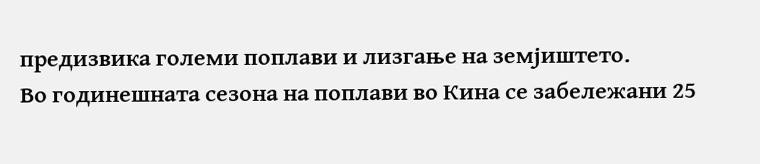предизвика големи поплави и лизгање на земјиштето.
Во годинешната сезона на поплави во Кина се забележани 25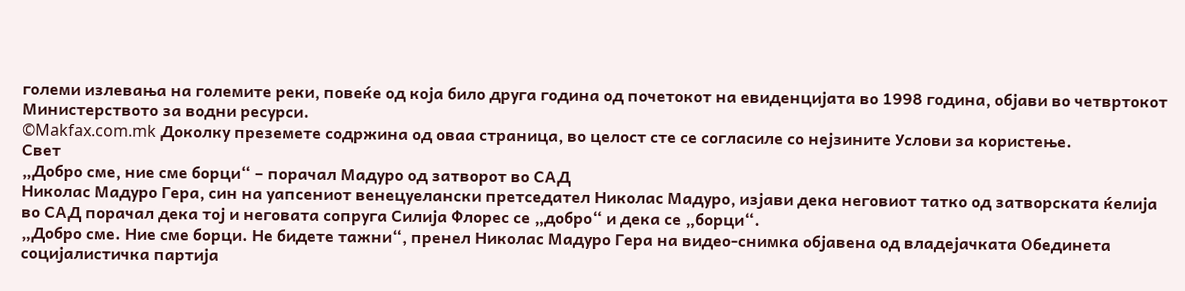големи излевања на големите реки, повеќе од која било друга година од почетокот на евиденцијата во 1998 година, објави во четвртокот Министерството за водни ресурси.
©Makfax.com.mk Доколку преземете содржина од оваа страница, во целост сте се согласиле со нејзините Услови за користење.
Свет
„Добро сме, ние сме борци“ – порачал Мадуро од затворот во САД
Николас Мадуро Гера, син на уапсениот венецуелански претседател Николас Мадуро, изјави дека неговиот татко од затворската ќелија во САД порачал дека тој и неговата сопруга Силија Флорес се „добро“ и дека се „борци“.
„Добро сме. Ние сме борци. Не бидете тажни“, пренел Николас Мадуро Гера на видео-снимка објавена од владејачката Обединета социјалистичка партија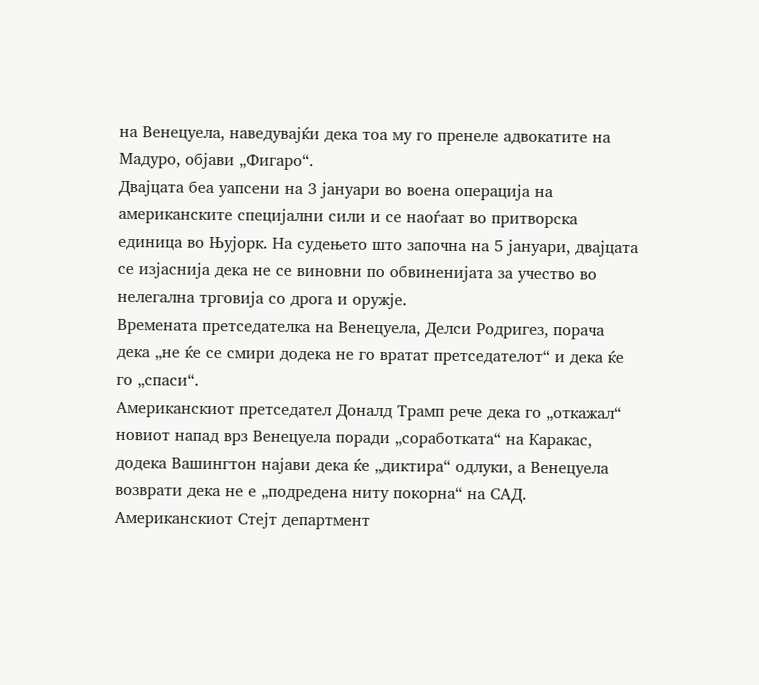на Венецуела, наведувајќи дека тоа му го пренеле адвокатите на Мадуро, објави „Фигаро“.
Двајцата беа уапсени на 3 јануари во воена операција на американските специјални сили и се наоѓаат во притворска единица во Њујорк. На судењето што започна на 5 јануари, двајцата се изјаснија дека не се виновни по обвиненијата за учество во нелегална трговија со дрога и оружје.
Времената претседателка на Венецуела, Делси Родригез, порача дека „не ќе се смири додека не го вратат претседателот“ и дека ќе го „спаси“.
Американскиот претседател Доналд Трамп рече дека го „откажал“ новиот напад врз Венецуела поради „соработката“ на Каракас, додека Вашингтон најави дека ќе „диктира“ одлуки, а Венецуела возврати дека не е „подредена ниту покорна“ на САД.
Американскиот Стејт департмент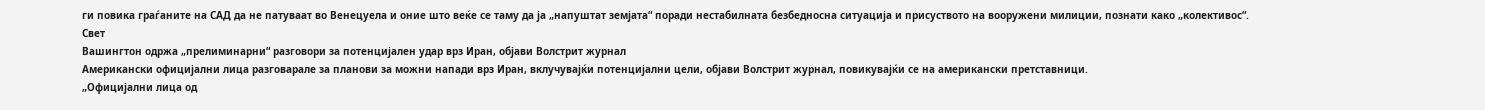ги повика граѓаните на САД да не патуваат во Венецуела и оние што веќе се таму да ја „напуштат земјата“ поради нестабилната безбедносна ситуација и присуството на вооружени милиции, познати како „колективос“.
Свет
Вашингтон одржа „прелиминарни“ разговори за потенцијален удар врз Иран, објави Волстрит журнал
Американски официјални лица разговарале за планови за можни напади врз Иран, вклучувајќи потенцијални цели, објави Волстрит журнал, повикувајќи се на американски претставници.
„Официјални лица од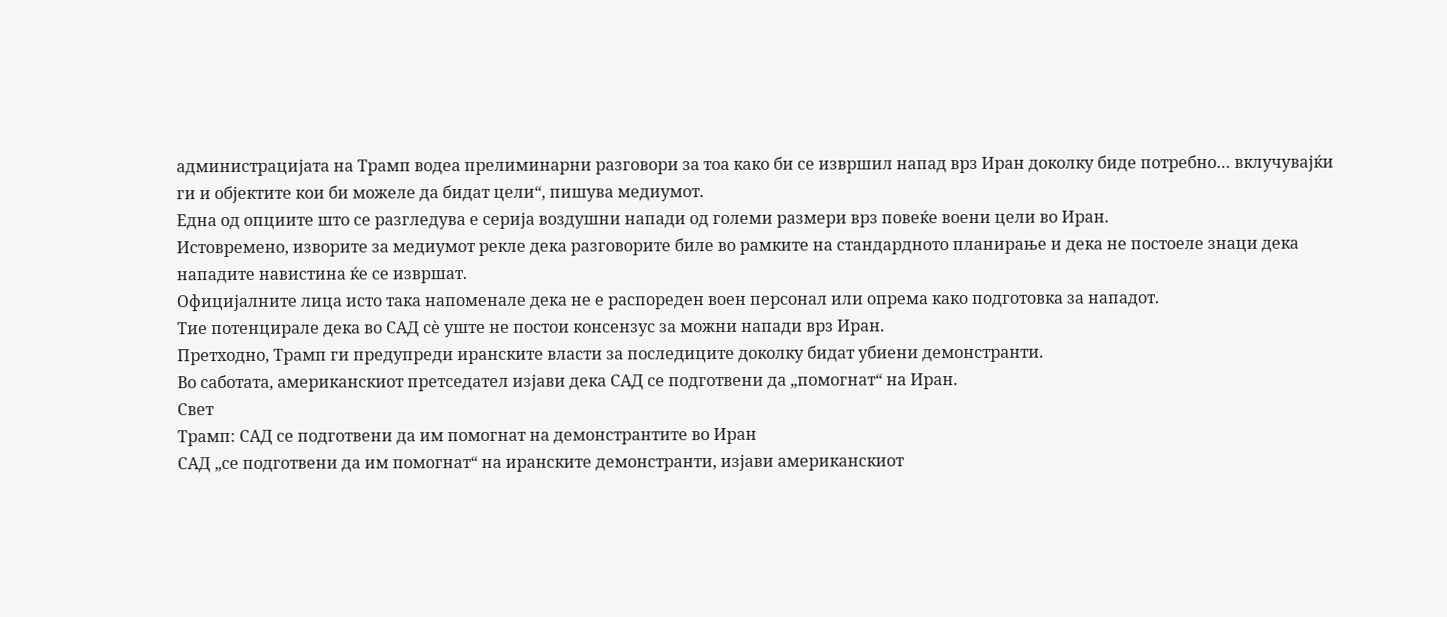администрацијата на Трамп водеа прелиминарни разговори за тоа како би се извршил напад врз Иран доколку биде потребно… вклучувајќи ги и објектите кои би можеле да бидат цели“, пишува медиумот.
Една од опциите што се разгледува е серија воздушни напади од големи размери врз повеќе воени цели во Иран.
Истовремено, изворите за медиумот рекле дека разговорите биле во рамките на стандардното планирање и дека не постоеле знаци дека нападите навистина ќе се извршат.
Официјалните лица исто така напоменале дека не е распореден воен персонал или опрема како подготовка за нападот.
Тие потенцирале дека во САД сѐ уште не постои консензус за можни напади врз Иран.
Претходно, Трамп ги предупреди иранските власти за последиците доколку бидат убиени демонстранти.
Во саботата, американскиот претседател изјави дека САД се подготвени да „помогнат“ на Иран.
Свет
Трамп: САД се подготвени да им помогнат на демонстрантите во Иран
САД „се подготвени да им помогнат“ на иранските демонстранти, изјави американскиот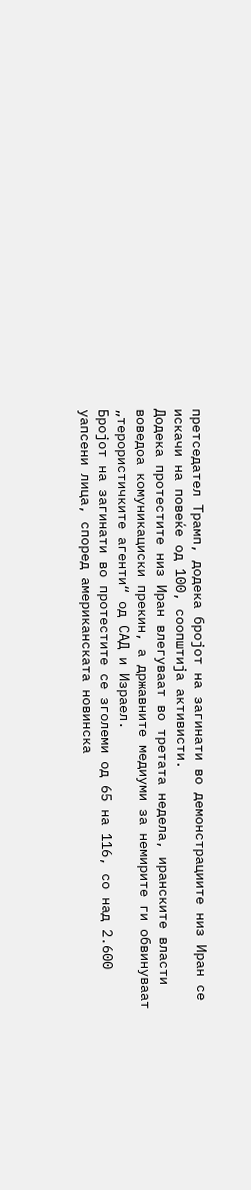претседател Трамп, додека бројот на загинати во демонстрациите низ Иран се искачи на повеќе од 100, соопштија активисти.
Додека протестите низ Иран влегуваат во третата недела, иранските власти воведоа комуникациски прекин, а државните медиуми за немирите ги обвинуваат „терористичките агенти“ од САД и Израел.
Бројот на загинати во протестите се зголеми од 65 на 116, со над 2.600 уапсени лица, според американската новинска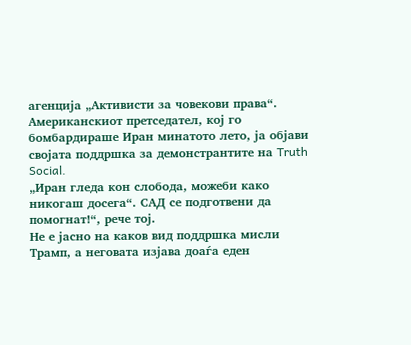агенција „Активисти за човекови права“.
Американскиот претседател, кој го бомбардираше Иран минатото лето, ја објави својата поддршка за демонстрантите на Truth Social.
„Иран гледа кон слобода, можеби како никогаш досега“. САД се подготвени да помогнат!“, рече тој.
Не е јасно на каков вид поддршка мисли Трамп, а неговата изјава доаѓа еден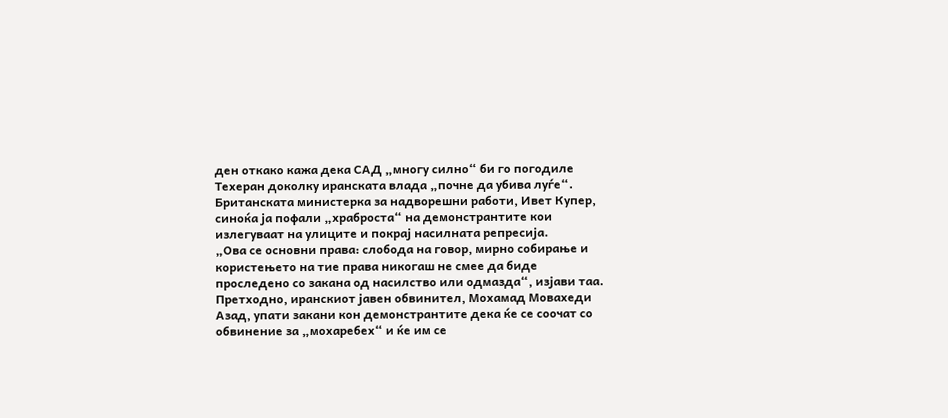ден откако кажа дека САД „многу силно“ би го погодиле Техеран доколку иранската влада „почне да убива луѓе“.
Британската министерка за надворешни работи, Ивет Купер, синоќа ја пофали „храброста“ на демонстрантите кои излегуваат на улиците и покрај насилната репресија.
„Ова се основни права: слобода на говор, мирно собирање и користењето на тие права никогаш не смее да биде проследено со закана од насилство или одмазда“, изјави таа.
Претходно, иранскиот јавен обвинител, Мохамад Мовахеди Азад, упати закани кон демонстрантите дека ќе се соочат со обвинение за „мохаребех“ и ќе им се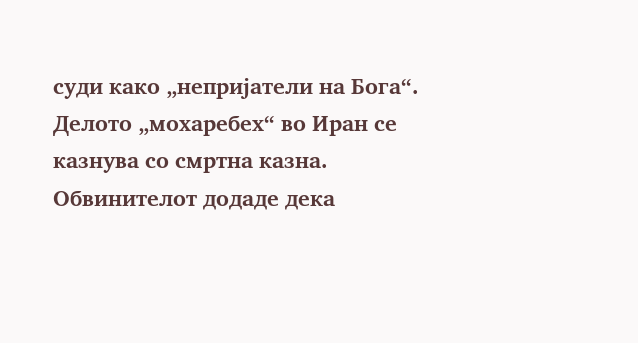суди како „непријатели на Бога“.
Делото „мохаребех“ во Иран се казнува со смртна казна.
Обвинителот додаде дека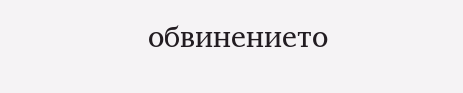обвинението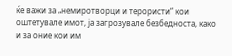ќе важи за „немиротворци и терористи“ кои оштетувале имот, ја загрозувале безбедноста, како и за оние кои им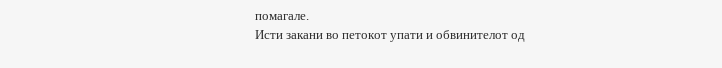помагале.
Исти закани во петокот упати и обвинителот од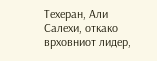Техеран, Али Салехи, откако врховниот лидер,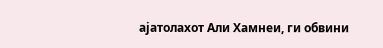ајатолахот Али Хамнеи, ги обвини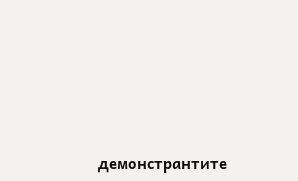демонстрантите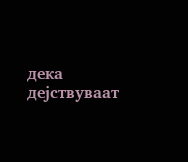дека дејствуваат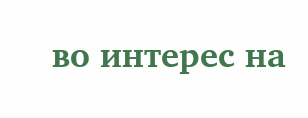во интерес на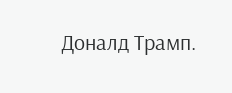Доналд Трамп.